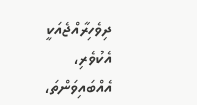ދިވެހިރާއްޖެއަކީ އެކުވެރި، އެއްބައިވަންތަ،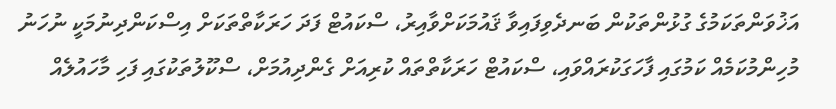އަޚުވަންތަކަމުގެ ގުޅުންތަކުން ބަނދެވިފައިވާ ޤައުމަކަށްވާއިރު، ސްކައުޓް ފަދަ ހަރަކާތްތަކަށް އިސްކަންދިނުމަކީ ނުހަނު މުހިންމުކަމެއް ކަމުގައި ފާހަގަކުރައްވައި، ސްކައުޓް ހަރަކާތްތައް ކުރިއަށް ގެންދިއުމަށް، ސްކޫލުތަކުގައި ފަހި މާހައުލެއް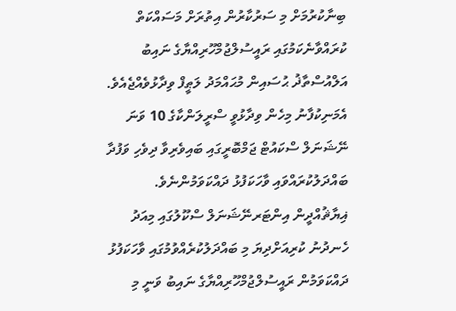ބިނާކުރުމަށް މި ސަރުކާރުން އިތުރަށް މަސައްކަތް ކުރައްވާނެކަމުގައި ރައީސުލްޖުމްހޫރިއްޔާގެ ނައިބު އަލްއުސްތާޛު ޙުސައިން މުޙައްމަދު ލަޠީފް ވިދާޅުވެއްޖެއެވެ.
އެމަނިކުފާނު މިހެން ވިދާޅުވީ ސްރީލަންކާގެ 10 ވަނަ ނޭޝަނަލް ސްކައުޓް ޖަމްބޮރީގައި ބައިވެރިވާ ދިވެހި ވަފުދާ ބައްދަލުކުރައްވައި ވާހަކަފުޅު ދައްކަވަމުންނެވެ.
ޣިޔާޘުއްދީން އިންޓަރނޭޝަނަލް ސްކޫލުގައި މިއަދު ހެނދުނު ކުރިއަށްދިޔަ މި ބައްދަލުކުރެއްވުމުގައި ވާހަކަފުޅު ދައްކަވަމުން ރައީސުލްޖުމްހޫރިއްޔާގެ ނައިބު ވަނީ މި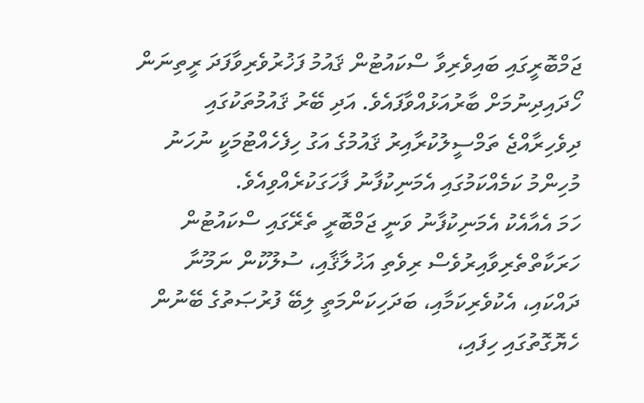ޖަމްބޮރީގައި ބައިވެރިވާ ސްކައުޓުން ޤައުމު ފަޚުރުވެރިވާފަދަ ރީތިނަން ހޯދައިދިނުމަށް ބާރުއަޅުއްވާފައެވެ. އަދި ބޭރު ޤައުމުތަކުގައި ދިވެހިރާއްޖެ ތަމްސީލުކުރާއިރު ޤައުމުގެ އަގު ހިފެހެއްޓުމަކީ ނުހަނު މުހިންމު ކަމެއްކަމުގައި އެމަނިކުފާނު ފާހަގަކުރެއްވިއެވެ.
ހަމަ އެއާއެކު އެމަނިކުފާނު ވަނީ ޖަމްބޮރީ ތެރޭގައި ސްކައުޓުން ހަރަކާތްތެރިވާއިރުވެސް ރިވެތި އަޚުލާޤާއި، ސުލޫކުން ނަމޫނާ ދައްކައި، އެކުވެރިކަމާއި، ބަދަހިކަންމަތީ ލިބޭ ފުރުޞަތުގެ ބޭނުން ހެޔޮގޮތުގައި ހިފައި،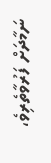ނަމާދަށް ފަރުވާތެރިވެ،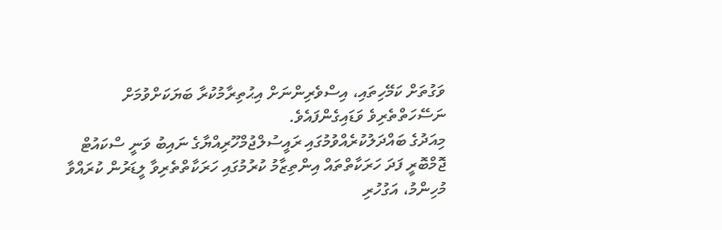ވަގުތަށް ކަމޭހިތައި، އިސްވެރިންނަށް އިޙުތިރާމުކުރާ ބަޔަކަށްވުމަށް ނަސޭހަތްތެރިވެ ވަޑައިގެންފައެވެ.
މިއަދުގެ ބައްދަލުކުރެއްވުމުގައި ރައީސުލްޖުމްހޫރިއްޔާގެ ނައިބު ވަނީ ސްކައުޓް ޖޮމްބޮރީ ފަދަ ހަރަކާތްތައް އިންތިޒާމު ކުރުމުގައި ހަރަކާތްތެރިވާ ލީޑަރުން ކުރައްވާ މުހިންމު، އަގުހުރި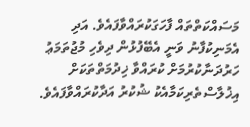މަސައްކަތްތައް ފާހަގަކުރައްވާފައެވެ. އަދި އެމަނިކުފާނު ވަނީ އެބޭފުޅުން ދިވެހި މުޖުތަމަޢު ހަރުދަނާކުރުމަށް ކުރައްވާ ޚިދުމަތްތަކަށް އިޚުލާސްތެރިކަމާއެކު ޝުކުރު އަދާކުރައްވާފައެވެ.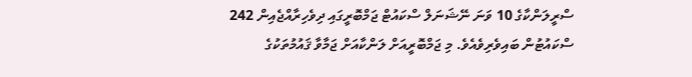ސްރީލަންކާގެ 10 ވަނަ ނޭޝަނަލް ސްކައުޓް ޖަމްބޮރީގައި ދިވެހިރާއްޖެއިން 242 ސްކައުޓުން ބައިވެރިވެއެވެ. މި ޖަމްބޮރީއަށް ލަންކާއަށް ޖަމާވާ ޤައުމުތަކުގެ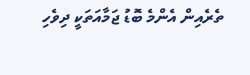ތެރެއިން އެންމެ ބޮޑު ޖަމާއަތަކީ ދިވެހި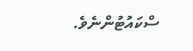ސްކައުޓުންނެވެ.